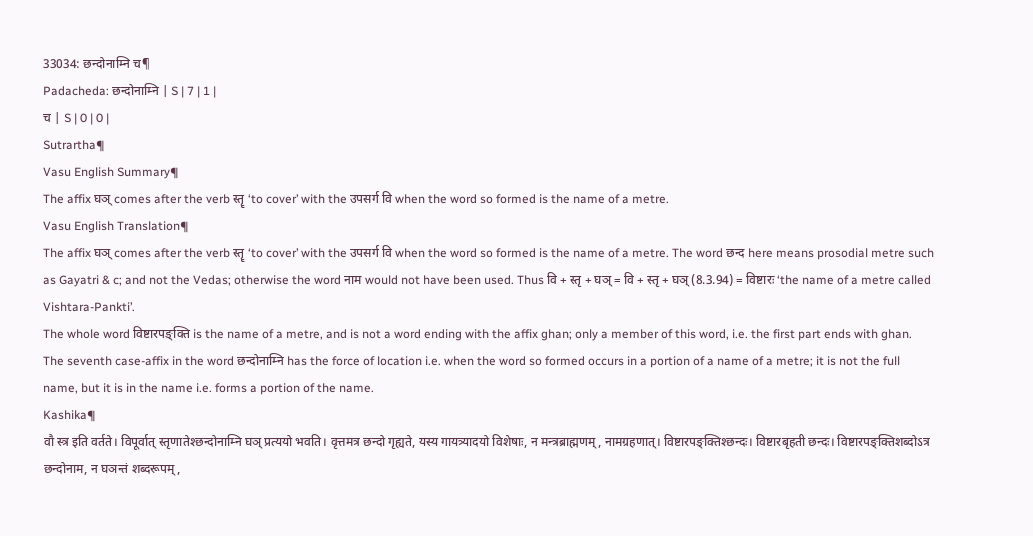33034: छन्दोनाम्नि च¶
Padacheda: छन्दोनाम्नि | S | 7 | 1 |
च | S | 0 | 0 |
Sutrartha¶
Vasu English Summary¶
The affix घञ् comes after the verb स्तॄ ‘to cover’ with the उपसर्ग वि when the word so formed is the name of a metre.
Vasu English Translation¶
The affix घञ् comes after the verb स्तॄ ‘to cover’ with the उपसर्ग वि when the word so formed is the name of a metre. The word छन्द here means prosodial metre such as Gayatri & c; and not the Vedas; otherwise the word नाम would not have been used. Thus वि + स्तृ + घञ् = वि + स्तृ + घञ् (8.3.94) = विष्टारः ‘the name of a metre called Vishtara-Pankti’.
The whole word विष्टारपङ्क्ति is the name of a metre, and is not a word ending with the affix ghan; only a member of this word, i.e. the first part ends with ghan. The seventh case-affix in the word छन्दोनाम्नि has the force of location i.e. when the word so formed occurs in a portion of a name of a metre; it is not the full name, but it is in the name i.e. forms a portion of the name.
Kashika¶
वौ स्त्र इति वर्तते। विपूर्वात् स्तृणातेश्छन्दोनाम्नि घञ् प्रत्ययो भवति। वृत्तमत्र छन्दो गृह्यते, यस्य गायत्र्यादयो विशेषाः, न मन्त्रब्राह्मणम्, नामग्रहणात्। विष्टारपङ्क्तिश्छन्दः। विष्टारबृहती छन्दः। विष्टारपङ्क्तिशब्दोऽत्र छन्दोनाम, न घञन्तं शब्दरूपम्,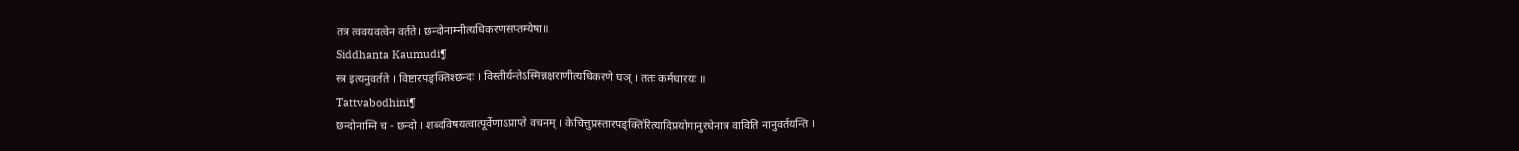तत्र त्ववयवत्वेन वर्तते। छन्दोनाम्नीत्यधिकरणसप्तम्येषा॥
Siddhanta Kaumudi¶
स्त्र इत्यनुवर्तते । विष्टारपङ्क्तिश्छन्दः । विस्तीर्यन्तेऽस्मिन्नक्षराणीत्यधिकरणे घञ् । ततः कर्मधारयः ॥
Tattvabodhini¶
छन्दोनाम्नि च - छन्दो । शब्दविषयत्वात्पूर्वेणाऽप्राप्ते वचनम् । केचित्तुप्रस्तारपङ्क्ति॑रित्यादिप्रयोगानुरधेनात्र वाविति नानुवर्तयन्ति ।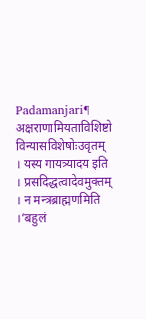Padamanjari¶
अक्षराणामियताविशिष्टो विन्यासविशेषोःउवृतम् । यस्य गायत्र्यादय इति । प्रसदिद्धत्वादेवमुक्तम् । न मन्त्रब्राह्मणमिति ।’बहुलं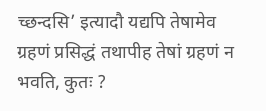च्छन्दसि’ इत्यादौ यद्यपि तेषामेव ग्रहणं प्रसिद्धं तथापीह तेषां ग्रहणं न भवति, कुतः ?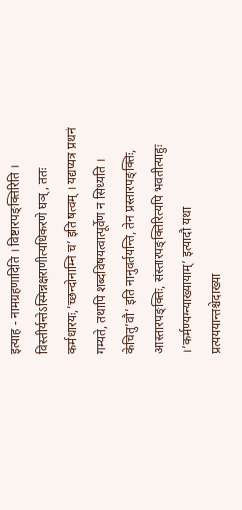इत्याह - नामग्रहणादिति । विष्टारपङ्क्तिरिति । विस्तीर्यन्तेऽस्मिन्नक्षराणीत्यधिकरणे घञ्, ततः कर्मधारयः,’च्छन्दोनाम्नि च’ इति षत्वम् । यद्यप्यत्र प्रथनं गम्यते, तथापि शब्दविषयत्वात्पूर्वेण न सिध्यति । केचितु’वौ’ इति नानुवर्तयन्ति, तेन प्रस्तारपङ्क्तिः, आस्तारपङ्क्तिः, संस्तारपङ्क्तिरित्यपि भवतीत्याहुः ।’कर्मण्यग्न्याख्यायाम्’ इत्यादौ यथा प्रत्यययान्तश्चेदाख्या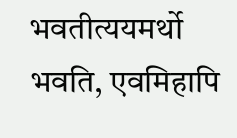भवतीत्ययमर्थो भवति, एवमिहापि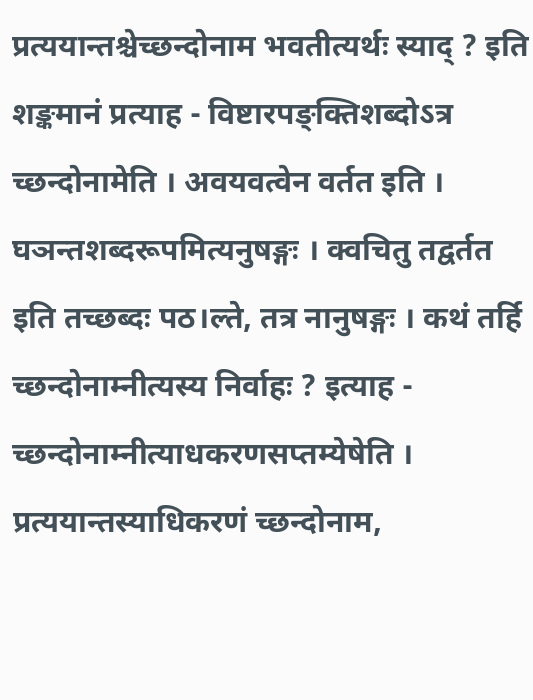प्रत्ययान्तश्चेच्छन्दोनाम भवतीत्यर्थः स्याद् ? इति शङ्कमानं प्रत्याह - विष्टारपङ्क्तिशब्दोऽत्र च्छन्दोनामेति । अवयवत्वेन वर्तत इति । घञन्तशब्दरूपमित्यनुषङ्गः । क्वचितु तद्वर्तत इति तच्छब्दः पठ।ल्ते, तत्र नानुषङ्गः । कथं तर्हि च्छन्दोनाम्नीत्यस्य निर्वाहः ? इत्याह - च्छन्दोनाम्नीत्याधकरणसप्तम्येषेति । प्रत्ययान्तस्याधिकरणं च्छन्दोनाम,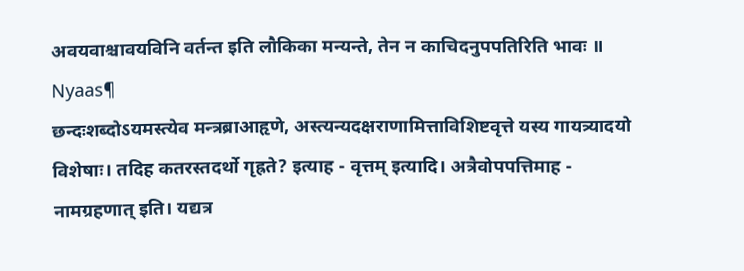अवयवाश्चावयविनि वर्तन्त इति लौकिका मन्यन्ते, तेन न काचिदनुपपतिरिति भावः ॥
Nyaas¶
छन्दःशब्दोऽयमस्त्येव मन्त्रब्राआहृणे, अस्त्यन्यदक्षराणामित्ताविशिष्टवृत्ते यस्य गायत्र्यादयो विशेषाः। तदिह कतरस्तदर्थो गृह्रते? इत्याह - वृत्तम् इत्यादि। अत्रैवोपपत्तिमाह - नामग्रहणात् इति। यद्यत्र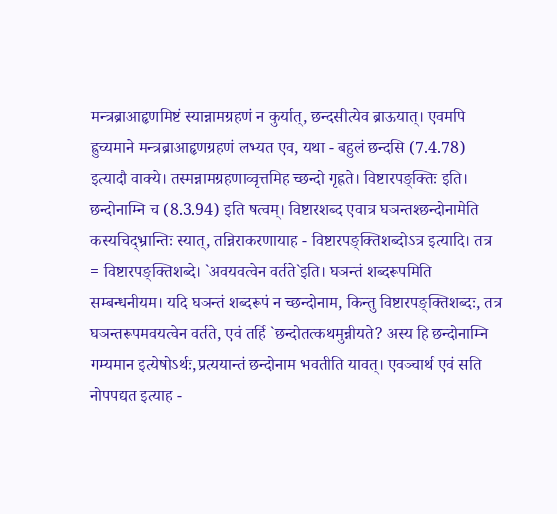मन्त्रब्राआहृणमिष्टं स्यान्नामग्रहणं न कुर्यात्, छन्दसीत्येव ब्राऊयात्। एवमपि ह्रुच्यमाने मन्त्रब्राआहृणग्रहणं लभ्यत एव, यथा - बहुलं छन्दसि (7.4.78) इत्यादौ वाक्ये। तस्मन्नामग्रहणाव्वृत्तमिह च्छन्दो गृह्रते। विष्टारपङ्क्तिः इति। छन्दोनाम्नि च (8.3.94) इति षत्वम्। विष्टारशब्द एवात्र घञन्तश्छन्दोनामेति कस्यचिद्भ्रान्तिः स्यात्, तन्निराकरणायाह - विष्टारपङ्क्तिशब्दोऽत्र इत्यादि। तत्र = विष्टारपङ्क्तिशब्दे। `अवयवत्वेन वर्तते`इति। घञन्तं शब्दरूपमिति सम्बन्धनीयम। यदि घञन्तं शब्दरूपं न च्छन्दोनाम, किन्तु विष्टारपङ्क्तिशब्दः, तत्र घञन्तरूपमवयत्वेन वर्तते, एवं तर्हि `छन्दोतत्कथमुन्नीयते? अस्य हि छन्दोनाम्नि गम्यमान इत्येषोऽर्थः,प्रत्ययान्तं छन्दोनाम भवतीति यावत्। एवञ्चार्थ एवं सति नोपपद्यत इत्याह -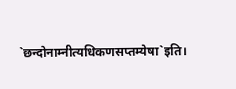`छन्दोनाम्नीत्यधिकणसप्तम्येषा`इति।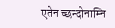एतेन च्छन्दोनाम्नि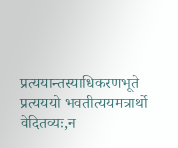प्रत्ययान्तस्याधिकरणभूते प्रत्यययो भवतीत्ययमत्रार्थो वेदितव्यः,न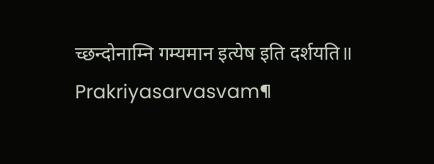च्छन्दोनाम्नि गम्यमान इत्येष इति दर्शयति॥
Prakriyasarvasvam¶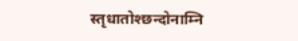स्तृधातोश्छन्दोनाम्नि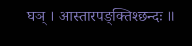घञ् । आस्तारपङ्क्तिश्छन्दः ॥